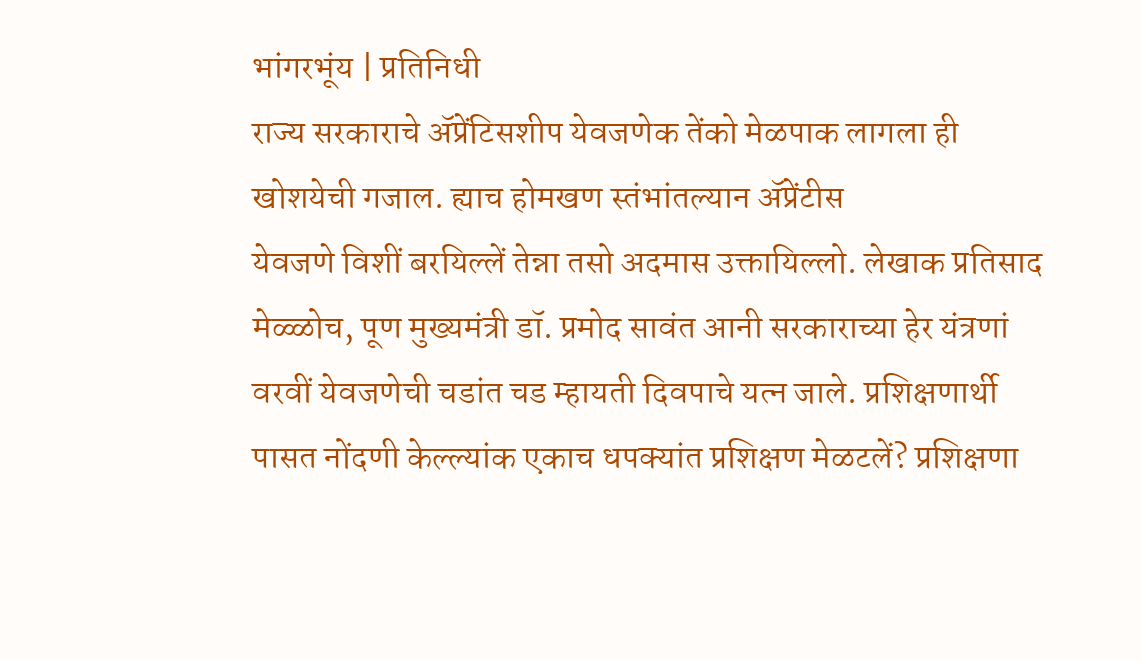भांगरभूंय | प्रतिनिधी
राज्य सरकाराचे ॲप्रेंटिसशीप येवजणेक तेंको मेळपाक लागला ही खोशयेची गजाल. ह्याच होमखण स्तंभांतल्यान ॲप्रेंटीस
येवजणे विशीं बरयिल्लें तेन्ना तसो अदमास उक्तायिल्लो. लेखाक प्रतिसाद मेळ्ळोच, पूण मुख्यमंत्री डॉ. प्रमोद सावंत आनी सरकाराच्या हेर यंत्रणां वरवीं येवजणेची चडांत चड म्हायती दिवपाचे यत्न जाले. प्रशिक्षणार्थी पासत नोंदणी केल्ल्यांक एकाच धपक्यांत प्रशिक्षण मेळटलें? प्रशिक्षणा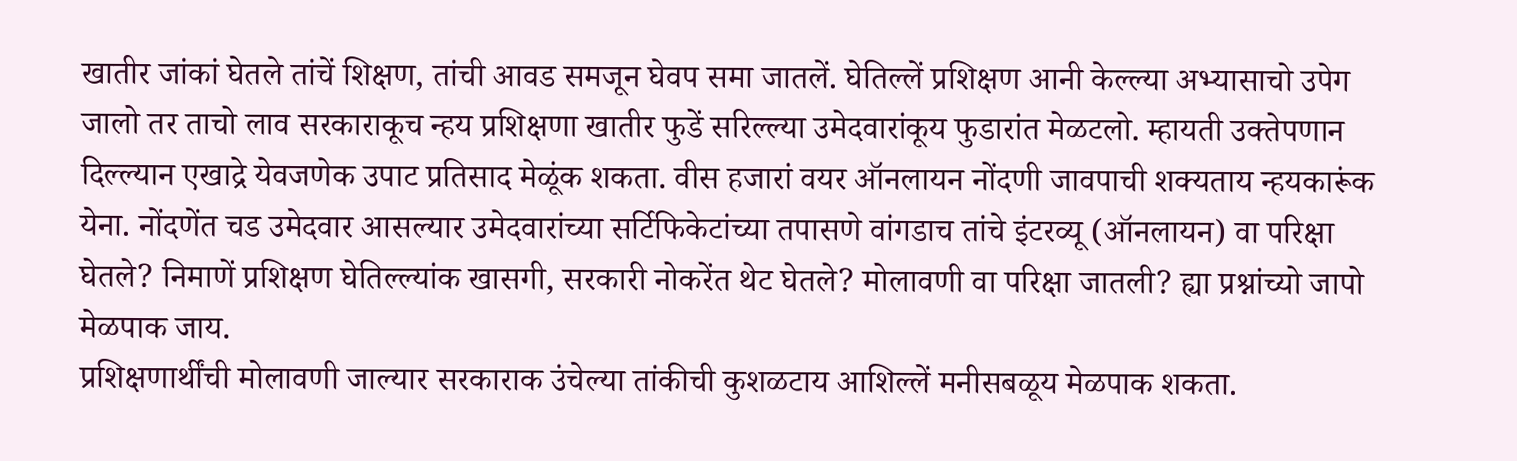खातीर जांकां घेतले तांचें शिक्षण, तांची आवड समजून घेवप समा जातलें. घेतिल्लें प्रशिक्षण आनी केल्ल्या अभ्यासाचो उपेग जालो तर ताचो लाव सरकाराकूच न्हय प्रशिक्षणा खातीर फुडें सरिल्ल्या उमेदवारांकूय फुडारांत मेळटलो. म्हायती उक्तेपणान दिल्ल्यान एखाद्रे येवजणेक उपाट प्रतिसाद मेळूंक शकता. वीस हजारां वयर ऑनलायन नोंदणी जावपाची शक्यताय न्हयकारूंक येना. नोंदणेंत चड उमेदवार आसल्यार उमेदवारांच्या सर्टिफिकेटांच्या तपासणे वांगडाच तांचे इंटरव्यू (ऑनलायन) वा परिक्षा घेतले? निमाणें प्रशिक्षण घेतिल्ल्यांक खासगी, सरकारी नोकरेंत थेट घेतले? मोलावणी वा परिक्षा जातली? ह्या प्रश्नांच्यो जापो मेळपाक जाय.
प्रशिक्षणार्थींची मोलावणी जाल्यार सरकाराक उंचेल्या तांकीची कुशळटाय आशिल्लें मनीसबळूय मेळपाक शकता.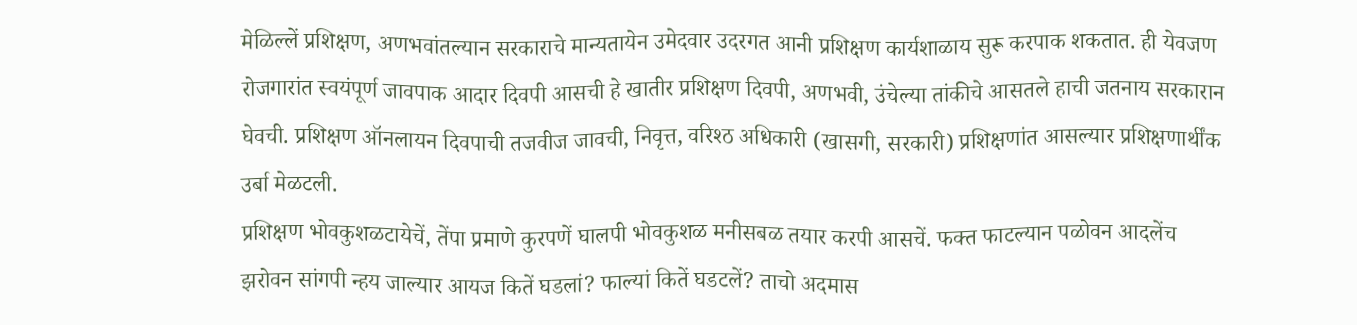मेळिल्लें प्रशिक्षण, अणभवांतल्यान सरकाराचे मान्यतायेन उमेदवार उदरगत आनी प्रशिक्षण कार्यशाळाय सुरू करपाक शकतात. ही येवजण रोजगारांत स्वयंपूर्ण जावपाक आदार दिवपी आसची हे खातीर प्रशिक्षण दिवपी, अणभवी, उंचेल्या तांकीचे आसतले हाची जतनाय सरकारान घेवची. प्रशिक्षण ऑनलायन दिवपाची तजवीज जावची, निवृत्त, वरिश्ठ अधिकारी (खासगी, सरकारी) प्रशिक्षणांत आसल्यार प्रशिक्षणार्थींक उर्बा मेळटली.
प्रशिक्षण भोवकुशळटायेचें, तेंपा प्रमाणे कुरपणें घालपी भोवकुशळ मनीसबळ तयार करपी आसचें. फक्त फाटल्यान पळोवन आदलेंच झरोवन सांगपी न्हय जाल्यार आयज कितें घडलां? फाल्यां कितें घडटलें? ताचो अदमास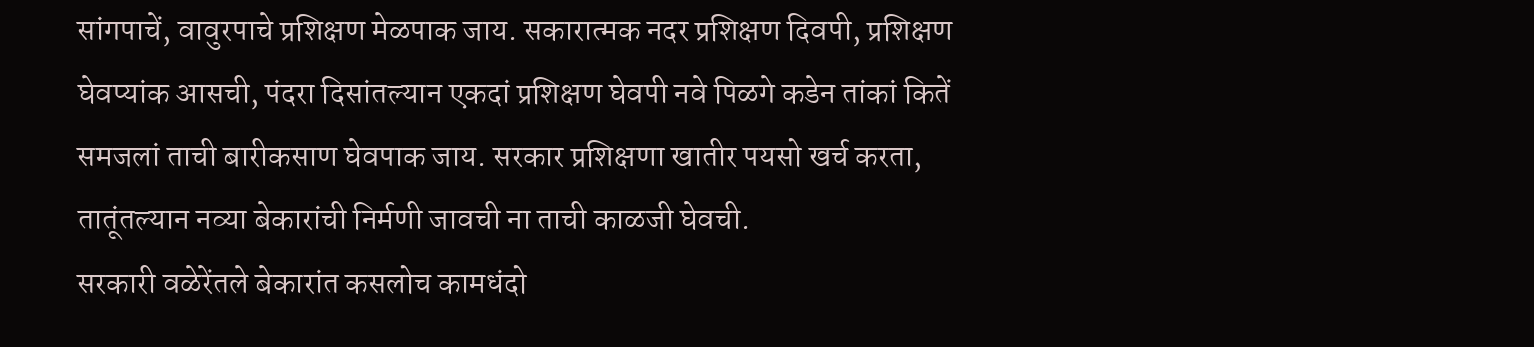सांगपाचें, वावुरपाचे प्रशिक्षण मेळपाक जाय. सकारात्मक नदर प्रशिक्षण दिवपी, प्रशिक्षण घेवप्यांक आसची, पंदरा दिसांतल्यान एकदां प्रशिक्षण घेवपी नवे पिळगे कडेन तांकां कितें समजलां ताची बारीकसाण घेवपाक जाय. सरकार प्रशिक्षणा खातीर पयसो खर्च करता, तातूंतल्यान नव्या बेकारांची निर्मणी जावची ना ताची काळजी घेवची.
सरकारी वळेरेंतले बेकारांत कसलोच कामधंदो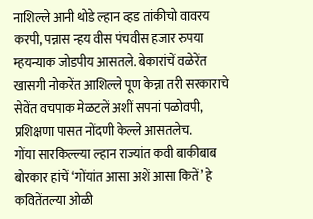नाशिल्ले आनी थोडे ल्हान व्हड तांकीचो वावरय करपी, पन्नास न्हय वीस पंचवीस हजार रुपया म्हयन्याक जोडपीय आसतले. बेकारांचें वळेरेंत खासगी नोकरेंत आशिल्ले पूण केन्ना तरी सरकाराचे सेवेंत वचपाक मेळटलें अशीं सपनां पळोवपी, प्रशिक्षणा पासत नोंदणी केल्ले आसतलेच.
गोंया सारकिल्ल्या ल्हान राज्यांत कवी बाकीबाब बोरकार हांचें ‘गोंयांत आसा अशें आसा कितें’ हे कवितेंतल्या ओळी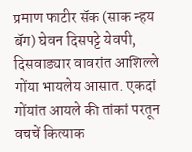प्रमाण फाटीर सॅक (साक न्हय बॅग) घेवन दिसपट्टे येवपी, दिसवाड्यार वावरांत आशिल्ले गोंया भायलेय आसात. एकदां गोंयांत आयले की तांकां परतून वचचें कित्याक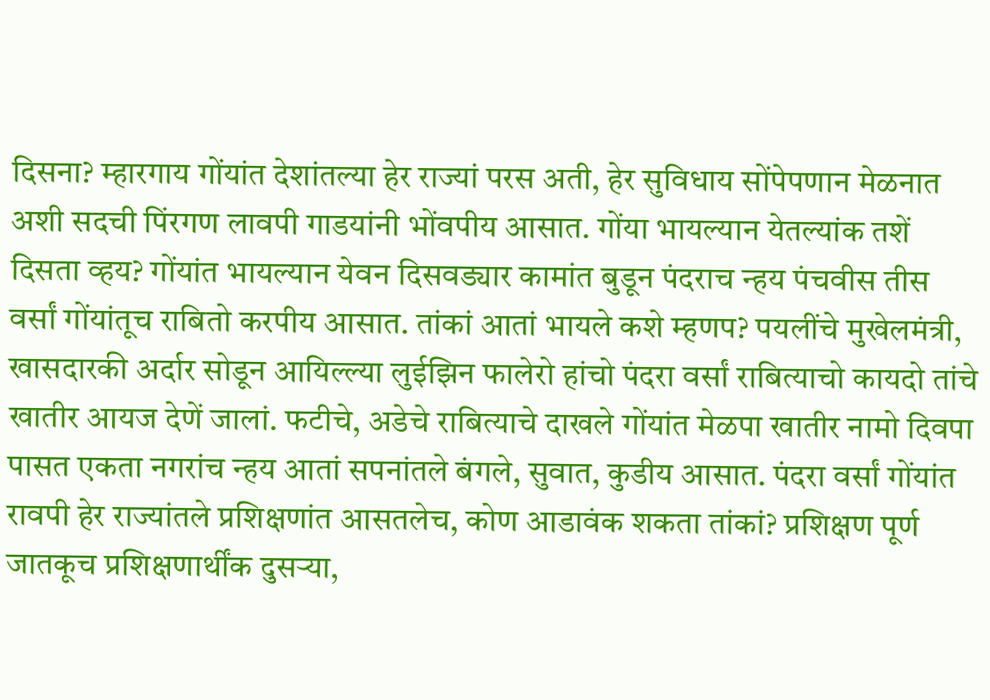दिसना? म्हारगाय गोंयांत देशांतल्या हेर राज्यां परस अती, हेर सुविधाय सोंपेपणान मेळनात अशी सदची पिंरगण लावपी गाडयांनी भोंवपीय आसात. गोंया भायल्यान येतल्यांक तशें दिसता व्हय? गोंयांत भायल्यान येवन दिसवड्यार कामांत बुडून पंदराच न्हय पंचवीस तीस वर्सां गोंयांतूच राबितो करपीय आसात. तांकां आतां भायले कशे म्हणप? पयलींचे मुखेलमंत्री, खासदारकी अर्दार सोडून आयिल्ल्या लुईझिन फालेरो हांचो पंदरा वर्सां राबित्याचो कायदो तांचे खातीर आयज देणें जालां. फटीचे, अडेचे राबित्याचे दाखले गोंयांत मेळपा खातीर नामो दिवपा पासत एकता नगरांच न्हय आतां सपनांतले बंगले, सुवात, कुडीय आसात. पंदरा वर्सां गोंयांत रावपी हेर राज्यांतले प्रशिक्षणांत आसतलेच, कोण आडावंक शकता तांकां? प्रशिक्षण पूर्ण जातकूच प्रशिक्षणार्थींक दुसऱ्या,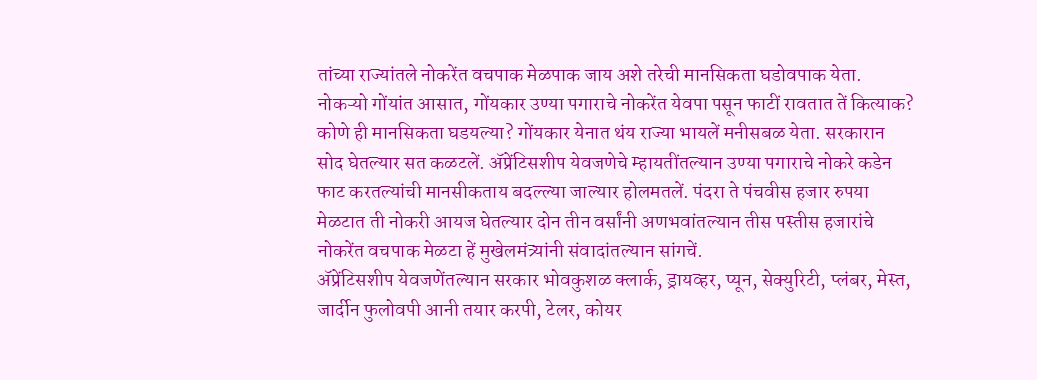तांच्या राज्यांतले नोकरेंत वचपाक मेळपाक जाय अशे तरेची मानसिकता घडोवपाक येता.
नोकऱ्यो गोंयांत आसात, गोंयकार उण्या पगाराचे नोकरेंत येवपा पसून फाटीं रावतात तें कित्याक? कोणे ही मानसिकता घडयल्या? गोंयकार येनात थंय राज्या भायलें मनीसबळ येता. सरकारान सोद घेतल्यार सत कळटलें. ॲप्रेंटिसशीप येवजणेचे म्हायतींतल्यान उण्या पगाराचे नोकरे कडेन फाट करतल्यांची मानसीकताय बदल्ल्या जाल्यार होलमतलें. पंदरा ते पंचवीस हजार रुपया मेळटात ती नोकरी आयज घेतल्यार दोन तीन वर्सांनी अणभवांतल्यान तीस पस्तीस हजारांचे नोकरेंत वचपाक मेळटा हें मुखेलमंत्र्यांनी संवादांतल्यान सांगचें.
ॲप्रेंटिसशीप येवजणेंतल्यान सरकार भोवकुशळ क्लार्क, ड्रायव्हर, प्यून, सेक्युरिटी, प्लंबर, मेस्त, जार्दीन फुलोवपी आनी तयार करपी, टेलर, कोयर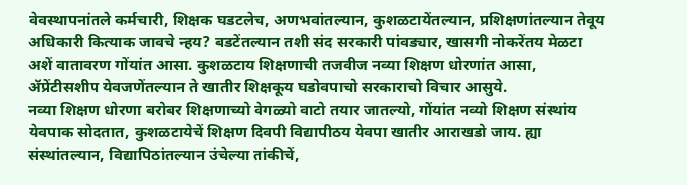वेवस्थापनांतले कर्मचारी, शिक्षक घडटलेच, अणभवांतल्यान, कुशळटायेंतल्यान, प्रशिक्षणांतल्यान तेवूय अधिकारी कित्याक जावचे न्हय? बडटेंतल्यान तशी संद सरकारी पांवड्यार, खासगी नोकरेंतय मेळटा अशें वातावरण गोंयांत आसा. कुशळटाय शिक्षणाची तजवीज नव्या शिक्षण धोरणांत आसा, ॲप्रेंटीसशीप येवजणेंतल्यान ते खातीर शिक्षकूय घडोवपाचो सरकाराचो विचार आसुये.
नव्या शिक्षण धोरणा बरोबर शिक्षणाच्यो वेगळ्यो वाटो तयार जातल्यो, गोंयांत नव्यो शिक्षण संस्थांय येवपाक सोदतात, कुशळटायेचें शिक्षण दिवपी विद्यापीठय येवपा खातीर आराखडो जाय. ह्या संस्थांतल्यान, विद्यापिठांतल्यान उंचेल्या तांकीचें,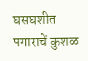घसघशीत पगाराचें कुशळ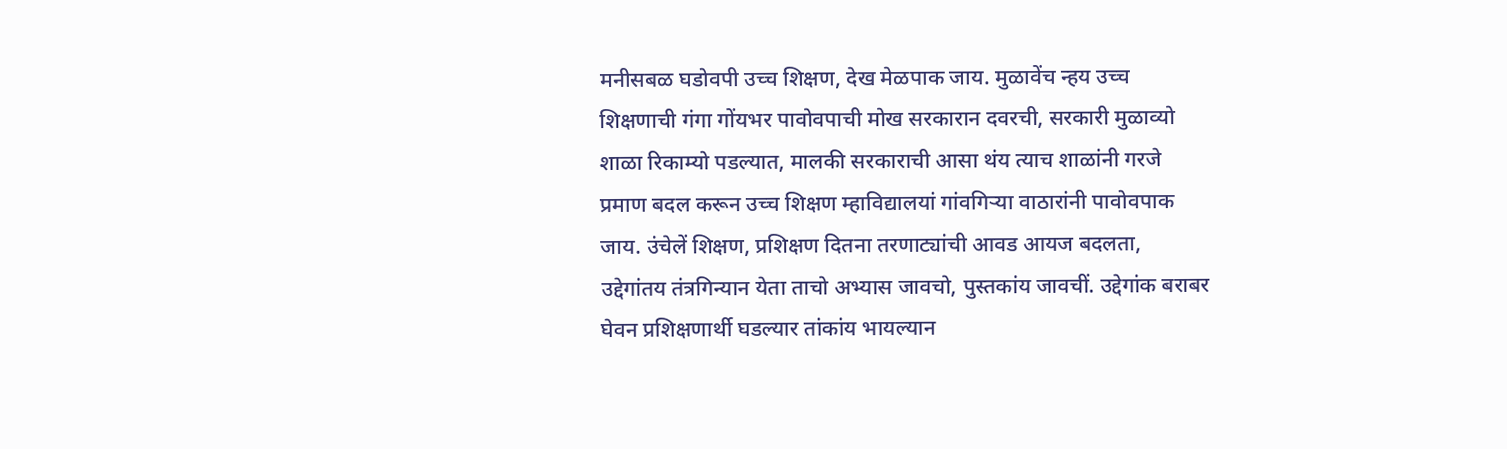मनीसबळ घडोवपी उच्च शिक्षण, देख मेळपाक जाय. मुळावेंच न्हय उच्च शिक्षणाची गंगा गोंयभर पावोवपाची मोख सरकारान दवरची, सरकारी मुळाव्यो शाळा रिकाम्यो पडल्यात, मालकी सरकाराची आसा थंय त्याच शाळांनी गरजे प्रमाण बदल करून उच्च शिक्षण म्हाविद्यालयां गांवगिऱ्या वाठारांनी पावोवपाक जाय. उंचेलें शिक्षण, प्रशिक्षण दितना तरणाट्यांची आवड आयज बदलता, उद्देगांतय तंत्रगिन्यान येता ताचो अभ्यास जावचो, पुस्तकांय जावचीं. उद्देगांक बराबर घेवन प्रशिक्षणार्थी घडल्यार तांकांय भायल्यान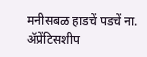मनीसबळ हाडचें पडचें ना.
ॲप्रेंटिसशीप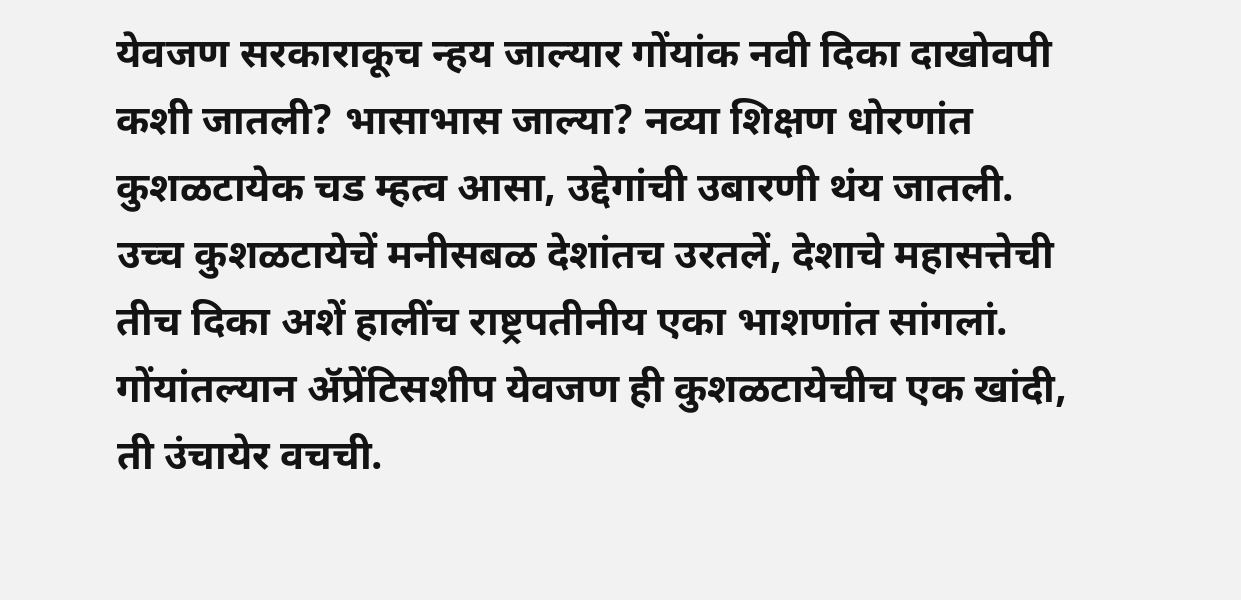येवजण सरकाराकूच न्हय जाल्यार गोंयांक नवी दिका दाखोवपी कशी जातली? भासाभास जाल्या? नव्या शिक्षण धोरणांत कुशळटायेक चड म्हत्व आसा, उद्देगांची उबारणी थंय जातली. उच्च कुशळटायेचें मनीसबळ देशांतच उरतलें, देशाचे महासत्तेची तीच दिका अशें हालींच राष्ट्रपतीनीय एका भाशणांत सांगलां. गोंयांतल्यान ॲप्रेंटिसशीप येवजण ही कुशळटायेचीच एक खांदी, ती उंचायेर वचची.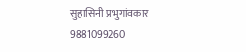सुहासिनी प्रभुगांवकार
9881099260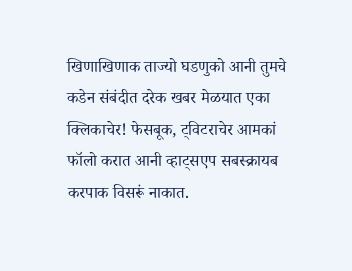खिणाखिणाक ताज्यो घडणुको आनी तुमचे कडेन संबंदीत दरेक खबर मेळयात एका क्लिकाचेर! फेसबूक, ट्विटराचेर आमकां फॉलो करात आनी व्हाट्सएप सबस्क्रायब करपाक विसरूं नाकात.